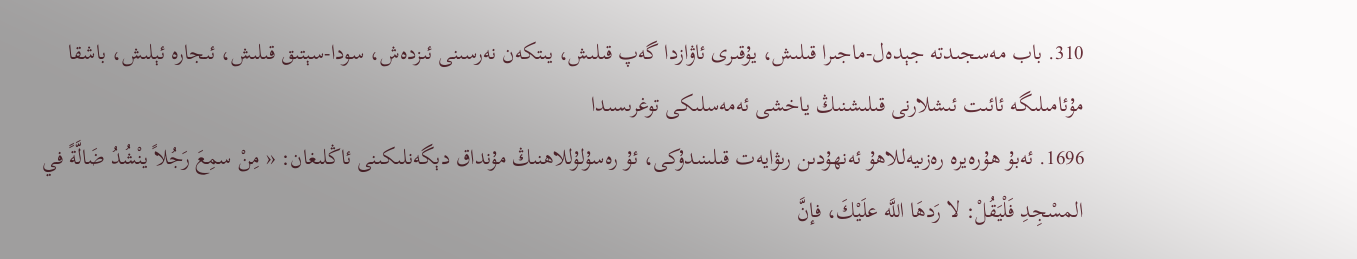310. باب مەسجىدتە جېدەل-ماجىرا قىلىش، يۇقىرى ئاۋازدا گەپ قىلىش، يىتكەن نەرسىنى ئىزدەش، سودا-سېتىق قىلىش، ئىجارە ئېلىش، باشقا مۇئامىلىگە ئائىت ئىشلارنى قىلىشنىڭ ياخشى ئەمەسلىكى توغرىسىدا
1696. ئەبۇ ھۇرەيرە رەزىيەللاھۇ ئەنھۇدىن رىۋايەت قىلىنىدۇكى، ئۇ رەسۇلۇللاھنىڭ مۇنداق دېگەنلىكىنى ئاڭلىغان: « مِنْ سمِعَ رَجُلاً ينْشُدُ ضَالَّةً في المسْجِدِ فَلْيَقُلْ: لا رَدهَا اللَّه علَيْكَ، فإنَّ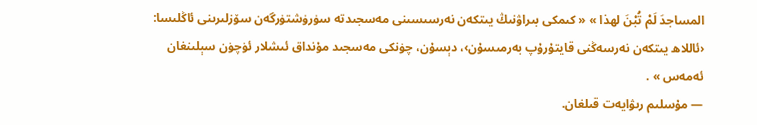المساجدَ لَمْ تُبْنَ لهذا » « كىمكى بىراۋنىڭ يىتكەن نەرسىسىنى مەسجىدتە سۈرۈشتۈرگەن سۆزلىرىنى ئاڭلىسا: ‹ئاللاھ يىتكەن نەرسەڭنى قايتۇرۇپ بەرمىسۇن›، دېسۇن، چۈنكى مەسجىد مۇنداق ئىشلار ئۈچۈن سېلىنغان ئەمەس » .
― مۇسلىم رىۋايەت قىلغان.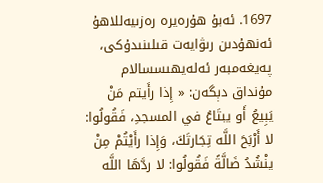1697. ئەبۇ ھۇرەيرە رەزىيەللاھۇ ئەنھۇدىن رىۋايەت قىلىنىدۇكى، پەيغەمبەر ئەلەيھىسسالام مۇنداق دېگەن: « إِذا رأَيتم مَنْ يَبِيعُ أَو يبتَاعُ في المسجدِ، فَقُولُوا: لا أَرْبَحَ اللَّه تِجَارتَكَ، وَإِذا رأَيْتُمْ مِنْ ينْشُدُ ضَالَّةً فَقُولُوا: لا ردَّهَا اللَّه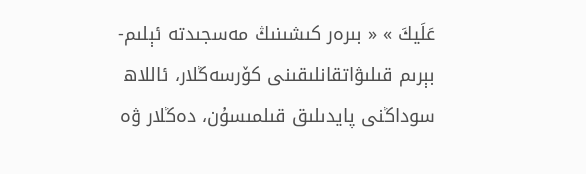عَلَيكَ » « بىرەر كىشىنىڭ مەسجىدتە ئېلىم-بېرىم قىلىۋاتقانلىقىنى كۆرسەڭلار، ئاللاھ سوداڭنى پايدىلىق قىلمىسۇن، دەڭلار ۋە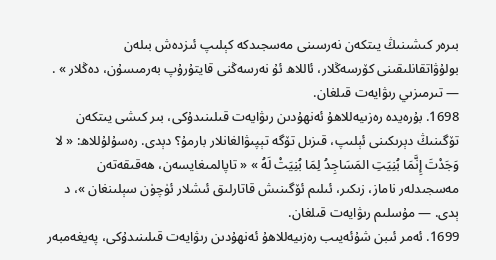بىرەر كىشىنىڭ يىتكەن نەرسىنى مەسجىدكە كېلىپ ئىزدەش بىلەن بولۇۋاتقانلىقىنى كۆرسەڭلار، ئاللاھ ئۇ نەرسەڭنى قايتۇرۇپ بەرمىسۇن، دەڭلار » . ― تىرمىزىي رىۋايەت قىلغان.
1698. بۇرەيدە رەزىيەللاھۇ ئەنھۇدىن رىۋايەت قىلىنىدۇكى، بىر كىشى يىتكەن تۆگىنىڭ دېرىكىنى ئېلىپ، قىزىل تۆگە تېپىۋالغانلار بارمۇ؟ دېدى. رەسۇلۇللاھ: « لا وَجَدْتَ إِنَّمَا بُنِيَتِ المَسَاجِدُ لِمَا بُنِيَتْ لَهُ » « تاپالمىغايسەن، ھەقىقەتەن مەسجىدلەر ناماز، زىكىر، ئىلىم ئۆگىنىش قاتارلىق ئىشلار ئۈچۈن سېلىنغان »، د ېدى. ― مۇسلىم رىۋايەت قىلغان.
1699. ئەمر ئىبن شۇئەيىب رەزىيەللاھۇ ئەنھۇدىن رىۋايەت قىلىنىدۇكى، پەيغەمبەر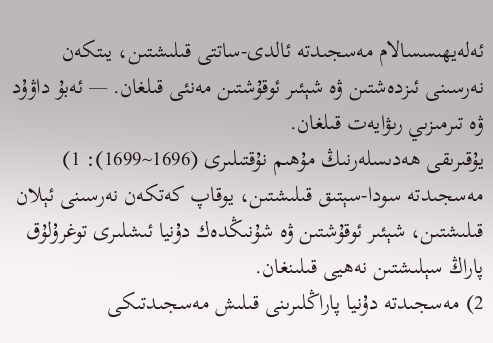ئەلەيھىسسالام مەسجىدتە ئالدى-ساتتى قىلىشتىن، يىتكەن نەرسىنى ئىزدەشتىن ۋە شېئىر ئوقۇشتىن مەنئى قىلغان. ― ئەبۇ داۋۇد ۋە تىرمىزىي رىۋايەت قىلغان.
يۇقىرىقى ھەدىسلەرنىڭ مۇھىم نۇقتىلىرى (1696~1699): 1) مەسجىدتە سودا-سېتىق قىلىشتىن، يوقاپ كەتكەن نەرسىنى ئېلان قىلىشتىن، شېئىر ئوقۇشتىن ۋە شۇنىڭدەك دۇنيا ئىشلىرى توغرۇلۇق پاراڭ سېلىشتىن نەھيى قىلىنغان.
2) مەسجىدتە دۇنيا پاراڭلىرىنى قىلىش مەسجىدتىكى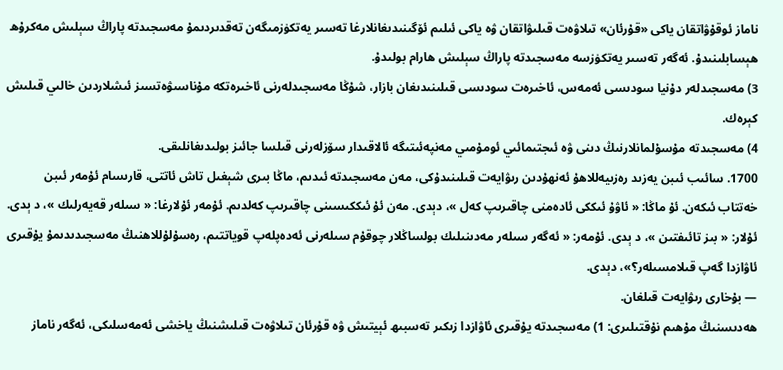ناماز ئوقۇۋاتقان ياكى «قۇرئان» تىلاۋەت قىلىۋاتقان ۋە ياكى ئىلىم ئۆگىنىدىغانلارغا تەسىر يەتكۈزمىگەن تەقدىردىمۇ مەسجىدتە پاراڭ سېلىش مەكرۇھ ھېسابلىنىدۇ. ئەگەر تەسىر يەتكۈزسە مەسجىدتە پاراڭ سېلىش ھارام بولىدۇ.
3) مەسجىدلەر دۇنيا سودىسى ئەمەس، ئاخىرەت سودىسى قىلىنىدىغان بازار، شۇڭا مەسجىدلەرنى ئاخىرەتكە مۇناسىۋەتسىز ئىشلاردىن خالىي قىلىش كېرەك.
4) مەسجىدتە مۇسۇلمانلارنىڭ دىنى ۋە ئىجتىمائىي ئومۇمىي مەنپەئىتىگە ئالاقىدار سۆزلەرنى قىلسا جائىز بولىدىغانلىقى.
1700. سائىب ئىبن يەزىد رەزىيەللاھۇ ئەنھۇدىن رىۋايەت قىلىنىدۇكى، مەن مەسجىدتە ئىدىم، ماڭا بىرى شېغىل تاش ئاتتى، قارىسام ئۇمەر ئىبن خەتتاب ئىكەن. ئۇ ماڭا: « ئاۋۇ ئىككى ئادەمنى چاقىرىپ كەل »، دېدى. مەن ئۇ ئىككىسىنى چاقىرىپ كەلدىم. ئۇمەر ئۇلارغا: « سىلەر قەيەرلىك »، د ېدى. ئۇلار: « بىز تائىفتىن »، د ېدى. ئۇمەر: « ئەگەر سىلەر مەدىنىلىك بولساڭلار چوقۇم سىلەرنى ئەدەپلەپ قوياتتىم، رەسۇلۇللاھنىڭ مەسجىدىدىمۇ يۇقىرى ئاۋازدا گەپ قىلامسىلەر؟»، دېدى.
― بۇخارى رىۋايەت قىلغان.
ھەدىسنىڭ مۇھىم نۇقتىلىرى: 1) مەسجىدتە يۇقىرى ئاۋازدا زىكىر تەسبىھ ئېيتىش ۋە قۇرئان تىلاۋەت قىلىشنىڭ ياخشى ئەمەسلىكى، ئەگەر ناماز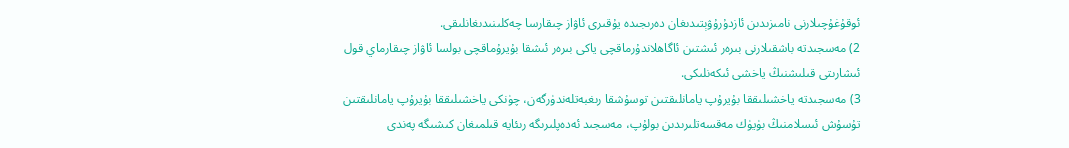ئوقۇغۇچىلارنى نامىزىدىن ئازدۇرۇۋېتىدىغان دەرىجىدە يۇقىرى ئاۋاز چىقارسا چەكلىنىدىغانلىقى.
2) مەسجىدتە باشقىلارنى بىرەر ئىشتىن ئاگاھلاندۇرماقچى ياكى بىرەر ئىشقا بۇيرۇماقچى بولسا ئاۋاز چىقارماي قول ئىشارىتى قىلىشنىڭ ياخشى ئىكەنلىكى.
3) مەسجىدتە ياخشىلىققا بۇيرۇپ يامانلىقتىن توسۇشقا رىغبەتلەندۈرگەن، چۈنكى ياخشىلىققا بۇيرۇپ يامانلىقتىن تۇسۇش ئىسلامنىڭ بۈيۈك مەقسەتلىرىدىن بولۇپ، مەسجىد ئەدەپلىرىگە رىئايە قىلمىغان كىشىگە پەندى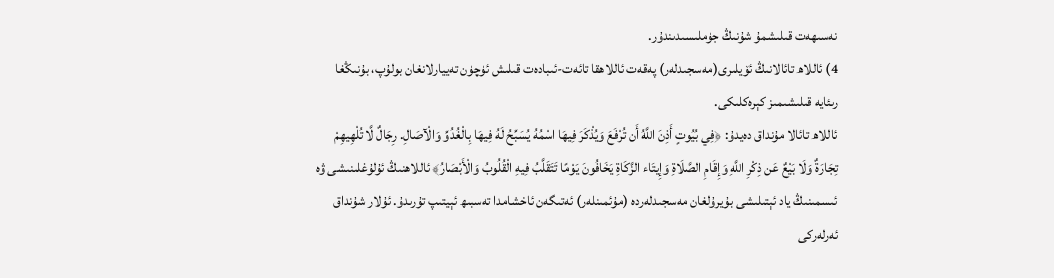نەسىھەت قىلىشمۇ شۇنىڭ جۈملىسىدىندۇر.
4) ئاللاھ تائالانىڭ ئۆيلىرى(مەسجىدلەر) پەقەت ئاللاھقا تائەت-ئىبادەت قىلىش ئۈچۈن تەييارلانغان بولۇپ، بۇنىڭغا رىئايە قىلىشىمىز كېرەكلىكى.
ئاللاھ تائالا مۇنداق دەيدۇ: ﴿فِي بُيُوتٍ أَذِنَ اللَّهُ أَن تُرْفَعَ وَيُذْكَرَ فِيهَا اسْمُهُ يُسَبِّحُ لَهُ فِيهَا بِالْغُدُوِّ وَالْآصَالِ. رِجَالٌ لَّا تُلْهِيهِمْ تِجَارَةٌ وَلَا بَيْعٌ عَن ذِكْرِ اللَّهِ وَإِقَامِ الصَّلَاةِ وَإِيتَاء الزَّكَاةِ يَخَافُونَ يَوْمًا تَتَقَلَّبُ فِيهِ الْقُلُوبُ وَالْأَبْصَارُ﴾ ئاللاھنىڭ ئۇلۇغلىنىشى ۋە ئىسمىنىڭ ياد ئېتىلىشى بۇيرۇلغان مەسجىدلەردە (مۇئمىنلەر) ئەتىگەن ئاخشامدا تەسبىھ ئېيتىپ تۇرىدۇ. ئۇلار شۇنداق ئەرلەركى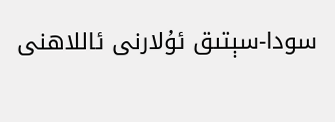سودا-سېتىق ئۇلارنى ئاللاھنى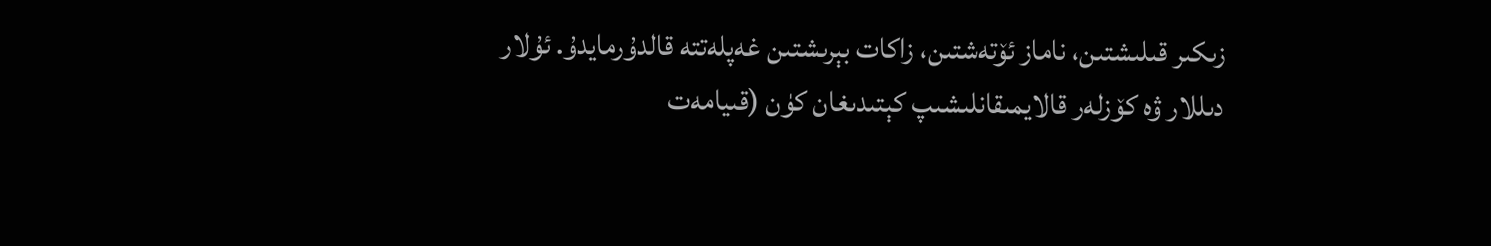زىكىر قىلىشتىن، ناماز ئۆتەشتىن، زاكات بېرىشتىن غەپلەتتە قالدۇرمايدۇ. ئۇلار دىللار ۋە كۆزلەر قالايمىقانلىشىپ كېتىدىغان كۈن (قىيامەت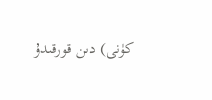كۈنى) دىن قورقىدۇ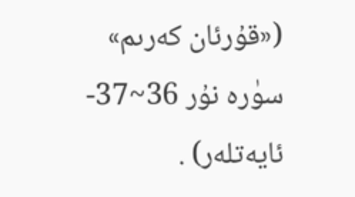(«قۇرئان كەرىم» سۈرە نۇر 36~37- ئايەتلەر) .